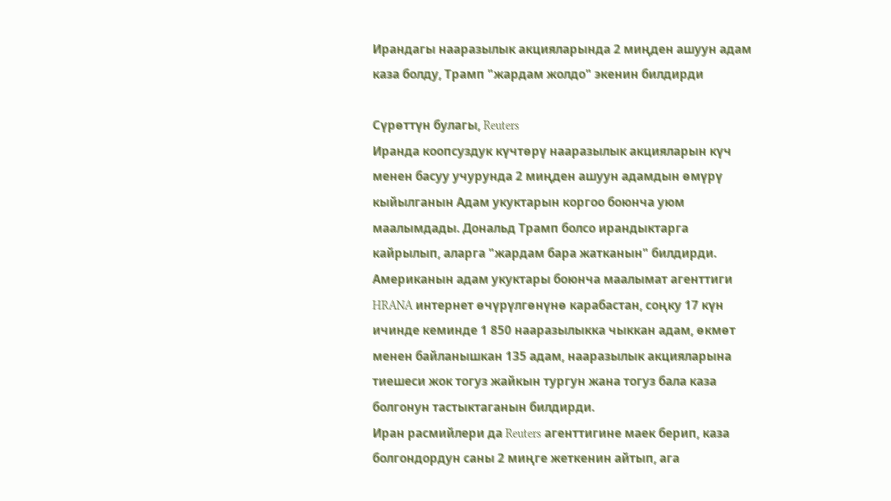Ирандагы нааразылык акцияларында 2 миңден ашуун адам каза болду, Трамп "жардам жолдо" экенин билдирди

Сүрөттүн булагы, Reuters
Иранда коопсуздук күчтөрү нааразылык акцияларын күч менен басуу учурунда 2 миңден ашуун адамдын өмүрү кыйылганын Адам укуктарын коргоо боюнча уюм маалымдады. Дональд Трамп болсо ирандыктарга кайрылып, аларга "жардам бара жатканын" билдирди.
Американын адам укуктары боюнча маалымат агенттиги HRANA интернет өчүрүлгөнүнө карабастан, соңку 17 күн ичинде кеминде 1 850 нааразылыкка чыккан адам, өкмөт менен байланышкан 135 адам, нааразылык акцияларына тиешеси жок тогуз жайкын тургун жана тогуз бала каза болгонун тастыктаганын билдирди.
Иран расмийлери да Reuters агенттигине маек берип, каза болгондордун саны 2 миңге жеткенин айтып, ага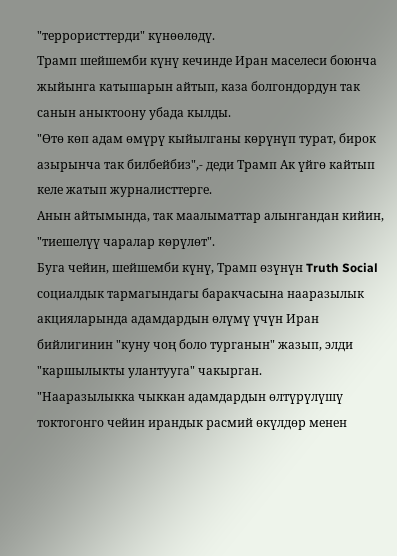"террористтерди" күнөөлөдү.
Трамп шейшемби күнү кечинде Иран маселеси боюнча жыйынга катышарын айтып, каза болгондордун так санын аныктоону убада кылды.
"Өтө көп адам өмүрү кыйылганы көрүнүп турат, бирок азырынча так билбейбиз",- деди Трамп Ак үйгө кайтып келе жатып журналисттерге.
Анын айтымында, так маалыматтар алынгандан кийин, "тиешелүү чаралар көрүлөт".
Буга чейин, шейшемби күнү, Трамп өзүнүн Truth Social социалдык тармагындагы баракчасына нааразылык акцияларында адамдардын өлүмү үчүн Иран бийлигинин "куну чоң боло турганын" жазып, элди "каршылыкты улантууга" чакырган.
"Нааразылыкка чыккан адамдардын өлтүрүлүшү токтогонго чейин ирандык расмий өкүлдөр менен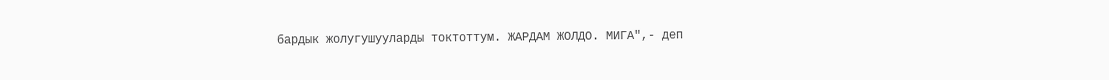бардык жолугушууларды токтоттум. ЖАРДАМ ЖОЛДО. МИГА",- деп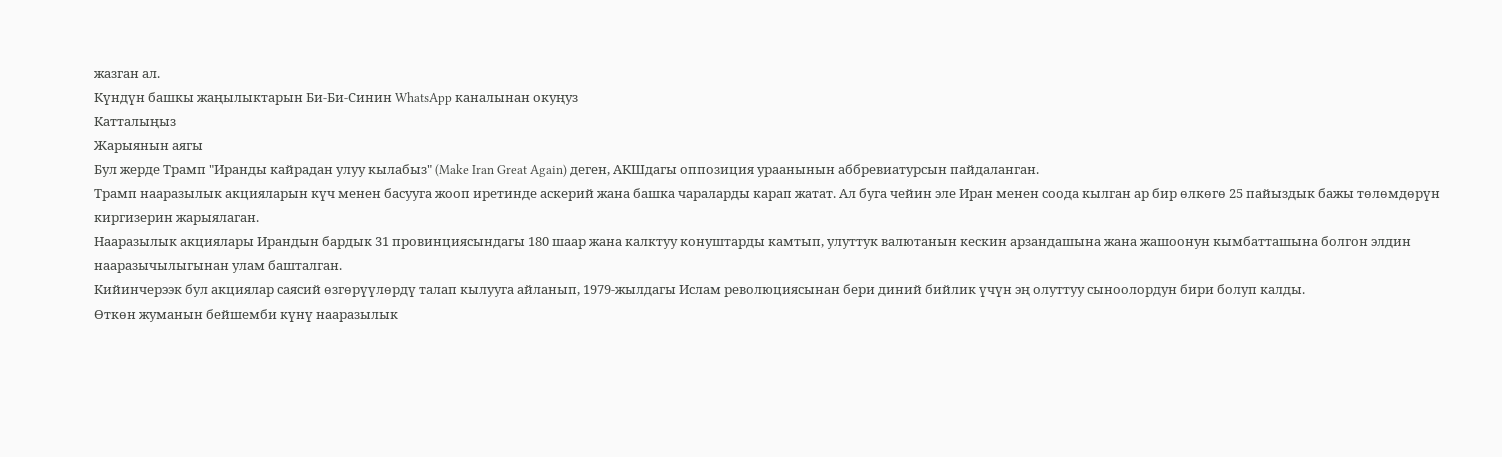жазган ал.
Күндүн башкы жаңылыктарын Би-Би-Синин WhatsApp каналынан окуңуз
Катталыңыз
Жарыянын аягы
Бул жерде Трамп "Иранды кайрадан улуу кылабыз" (Make Iran Great Again) деген, АКШдагы оппозиция ураанынын аббревиатурсын пайдаланган.
Трамп нааразылык акцияларын күч менен басууга жооп иретинде аскерий жана башка чараларды карап жатат. Ал буга чейин эле Иран менен соода кылган ар бир өлкөгө 25 пайыздык бажы төлөмдөрүн киргизерин жарыялаган.
Нааразылык акциялары Ирандын бардык 31 провинциясындагы 180 шаар жана калктуу конуштарды камтып, улуттук валютанын кескин арзандашына жана жашоонун кымбатташына болгон элдин нааразычылыгынан улам башталган.
Кийинчерээк бул акциялар саясий өзгөрүүлөрдү талап кылууга айланып, 1979-жылдагы Ислам революциясынан бери диний бийлик үчүн эң олуттуу сыноолордун бири болуп калды.
Өткөн жуманын бейшемби күнү нааразылык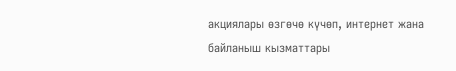акциялары өзгөчө күчөп, интернет жана байланыш кызматтары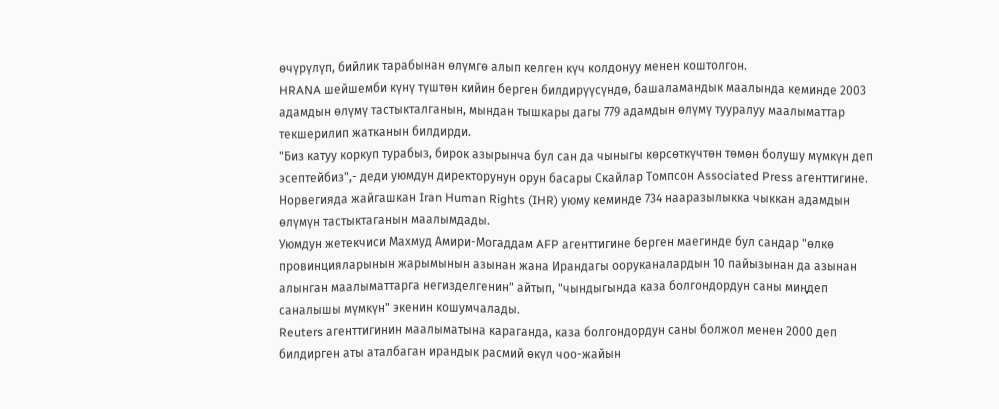өчүрүлүп, бийлик тарабынан өлүмгө алып келген күч колдонуу менен коштолгон.
HRANA шейшемби күнү түштөн кийин берген билдирүүсүндө, башаламандык маалында кеминде 2003 адамдын өлүмү тастыкталганын, мындан тышкары дагы 779 адамдын өлүмү тууралуу маалыматтар текшерилип жатканын билдирди.
"Биз катуу коркуп турабыз, бирок азырынча бул сан да чыныгы көрсөткүчтөн төмөн болушу мүмкүн деп эсептейбиз",- деди уюмдун директорунун орун басары Скайлар Томпсон Associated Press агенттигине.
Норвегияда жайгашкан Iran Human Rights (IHR) уюму кеминде 734 нааразылыкка чыккан адамдын өлүмүн тастыктаганын маалымдады.
Уюмдун жетекчиси Махмуд Амири-Могаддам AFP агенттигине берген маегинде бул сандар "өлкө провинцияларынын жарымынын азынан жана Ирандагы ооруканалардын 10 пайызынан да азынан алынган маалыматтарга негизделгенин" айтып, "чындыгында каза болгондордун саны миңдеп саналышы мүмкүн" экенин кошумчалады.
Reuters агенттигинин маалыматына караганда, каза болгондордун саны болжол менен 2000 деп билдирген аты аталбаган ирандык расмий өкүл чоо-жайын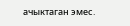ачыктаган эмес.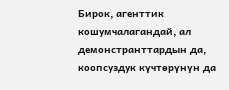Бирок, агенттик кошумчалагандай, ал демонстранттардын да, коопсуздук күчтөрүнүн да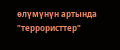өлүмүнүн артында "террористтер"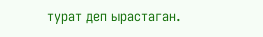турат деп ырастаган.